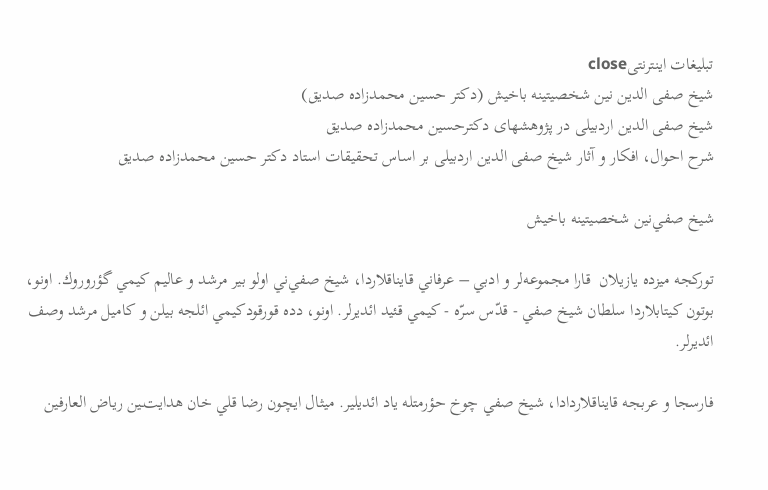تبلیغات اینترنتیclose
شیخ صفی الدین نین شخصیتینه باخیش (دکتر حسین محمدزاده صدیق)
شیخ صفی الدین اردبیلی در پژوهشهای دکترحسین محمدزاده صدیق
شرح احوال، افکار و آثار شیخ صفی الدین اردبیلی بر اساس تحقیقات استاد دکتر حسین محمدزاده صدیق

شيخ صفي‌نين شخصيتينه باخيش

توركجه ميزده يازيلان  قارا مجموعه‌لر و ادبي – عرفاني قايناقلاردا، شيخ صفي‌ني اولو بير مرشد و عاليم كيمي گؤروروك. اونو، بوتون كيتابلاردا سلطان شيخ صفي - قدّس سرّه - كيمي قئيد ائديرلر. اونو، دده قورقودكيمي ائلجه بيلن و كاميل مرشد وصف ائديرلر.

فارسجا و عربجه قايناقلاردادا، شيخ صفي چوخ حؤرمتله ياد ائديلير. ميثال ايچون رضا قلي خان هدايت‌ـين رياض العارفين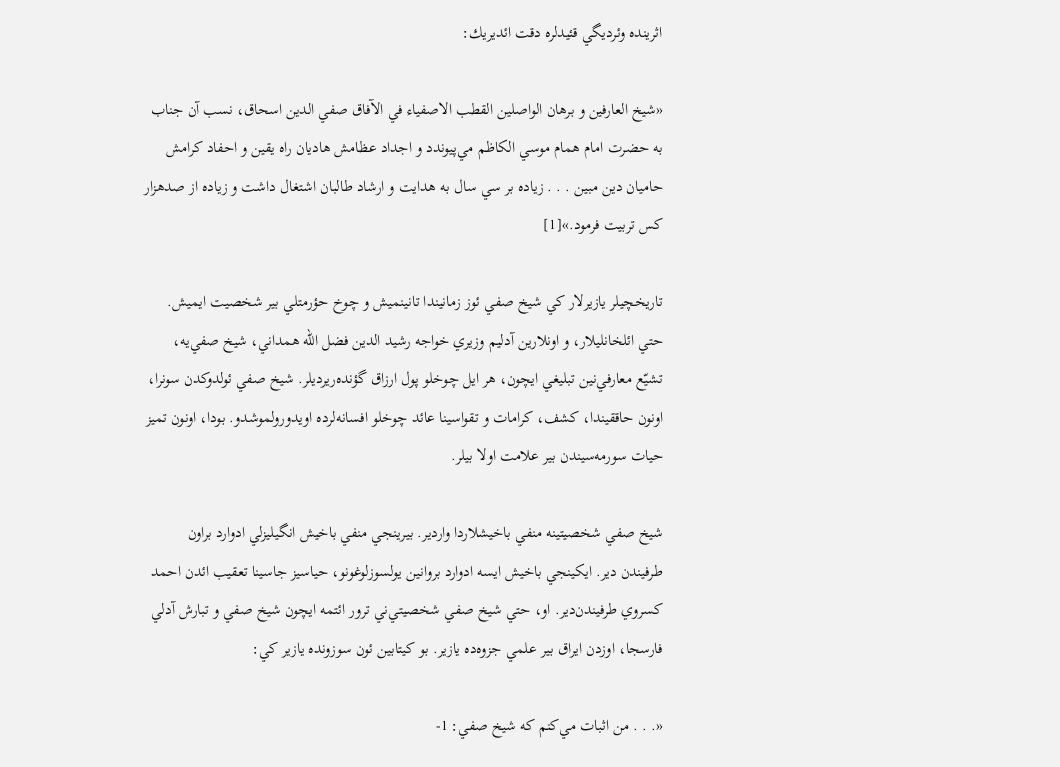اثرينده وئرديگي قئيدلره دقت ائديريك:

«شيخ العارفين و برهان الواصلين القطب الاصفياء في الآفاق صفي الدين اسحاق، نسب آن جناب به حضرت امام همام موسي الكاظم مي‌پيوندد و اجداد عظامش هاديان راه يقين و احفاد كرامش حاميان دين مبين . . . زياده بر سي سال به هدايت و ارشاد طالبان اشتغال داشت و زياده از صدهزار كس تربيت فرمود.»[1]

تاريخچيلر يازيرلار كي شيخ صفي ئوز زمانيندا تانينميش و چوخ حؤرمتلي بير شخصيت ايميش. حتي ائلخانليلار، و اونلارين آدليم وزيري خواجه رشيد الدين فضل الله همداني، شيخ صفي‌يه، تشيّع معارفي‌نين تبليغي ايچون، هر ايل چوخلو پول ارزاق گؤنده‌ريرديلر. شيخ صفي ئولدوكدن سونرا، اونون حاققيندا، كشف، كرامات و تقواسينا عائد چوخلو افسانه‌لرده اويدورولموشدو. بودا، اونون تميز حيات سورمه‌سيندن بير علامت اولا بيلر.

شيخ صفي شخصيتينه منفي باخيشلاردا واردير. بيرينجي منفي باخيش انگيليز‌لي ادوارد براون طرفيندن دير. ايكينجي باخيش ايسه ادوارد بروانين يولسوزلوغونو، حياسيز جاسينا تعقيب ائدن احمد كسروي طرفيندن‌دير. او، حتي شيخ صفي شخصيتي‌ني ترور ائتمه ايچون شيخ صفي و تبارش آدلي فارسجا، اوزدن ايراق بير علمي جزوه‌ده يازير. بو كيتابين ئون سوزونده يازير كي:

«. . . من اثبات مي‌كنم كه شيخ صفي: 1-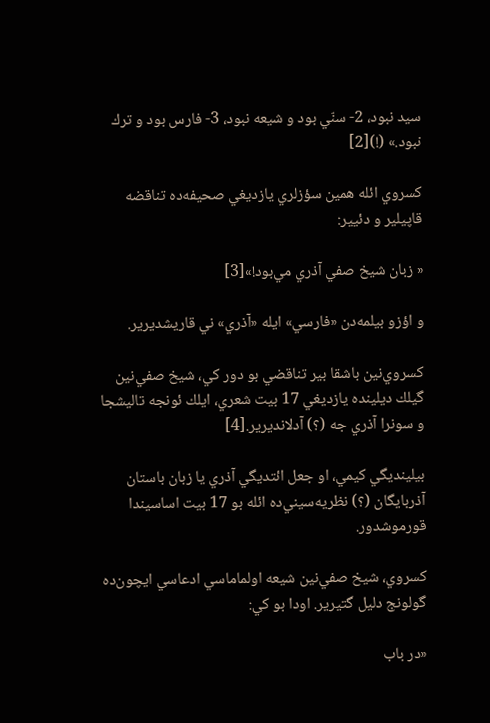سيد نبود، 2- سنّي بود و شيعه نبود، 3- فارس بود و ترك نبود.» (!)[2]

كسروي ائله همين سؤزلري يازديغي صحيفه‌ده تناقضه قاپيلير و دئيير:

« زبان شيخ صفي آذري مي‌بود!»[3]

و اؤزو بيلمه‌دن «فارسي» ايله «آذري» ني قاريشديرير.

كسروي‌نين باشقا بير تناقضي بو دور كي، شيخ صفي‌نين گيلك ديلينده يازديغي 17 بيت شعري، ايلك ئونجه تاليشجا و سونرا آذري جه (؟) آدلانديرير.[4]

بيلينديگي كيمي، او جعل ائتديگي آذري يا زبان باستان آذربايگان (؟) نظريه‌سيني‌ده ائله بو 17 بيت اساسيندا قورموشدور.

كسروي، شيخ صفي‌نين شيعه اولماماسي ادعاسي ايچون‌ده گولونج دليل گتيرير. اودا بو كي:

«در باب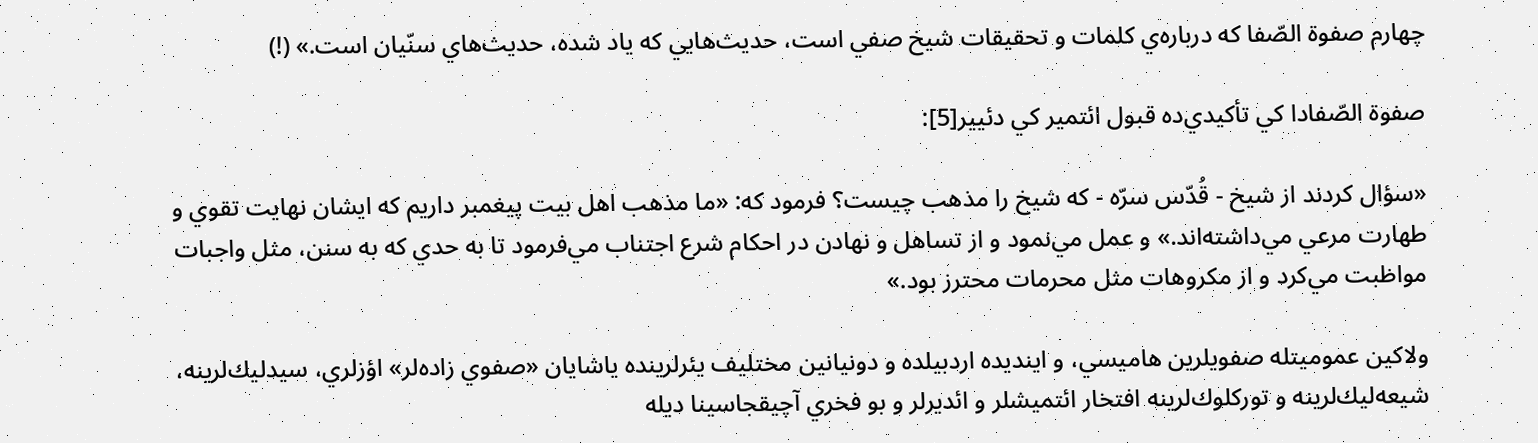چهارم صفوة الصّفا كه درباره‌ي كلمات و تحقيقات شيخ صفي است، حديث‌هايي كه ياد شده، حديث‌هاي سنّيان است.» (!)

صفوة الصّفادا كي تأكيدي‌ده قبول ائتمير كي دئيير[5]:

«سؤال كردند از شيخ - قُدّس سرّه - كه شيخ را مذهب چيست؟ فرمود كه: «ما مذهب اهل بيت پيغمبر داريم كه ايشان نهايت تقوي و طهارت مرعي مي‌داشته‌اند.» و عمل مي‌نمود و از تساهل و نهادن در احكام شرع اجتناب مي‌فرمود تا به حدي كه به سنن، مثل واجبات مواظبت مي‌كرد و از مكروهات مثل محرمات محترز بود.»

ولاكين عموميتله صفويلرين هاميسي، و اينديده اردبيلده و دونيانين مختليف يئرلرينده ياشايان «صفوي زاده‌لر» اؤزلري، سيدليك‌لرينه، شيعه‌ليك‌لرينه و توركلوك‌لرينه افتخار ائتميشلر و ائديرلر و بو فخري آچيقجاسينا ديله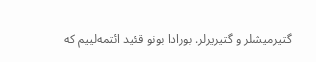گتيرميشلر و گتيريرلر. بورادا بونو قئيد ائتمه‌لييم كه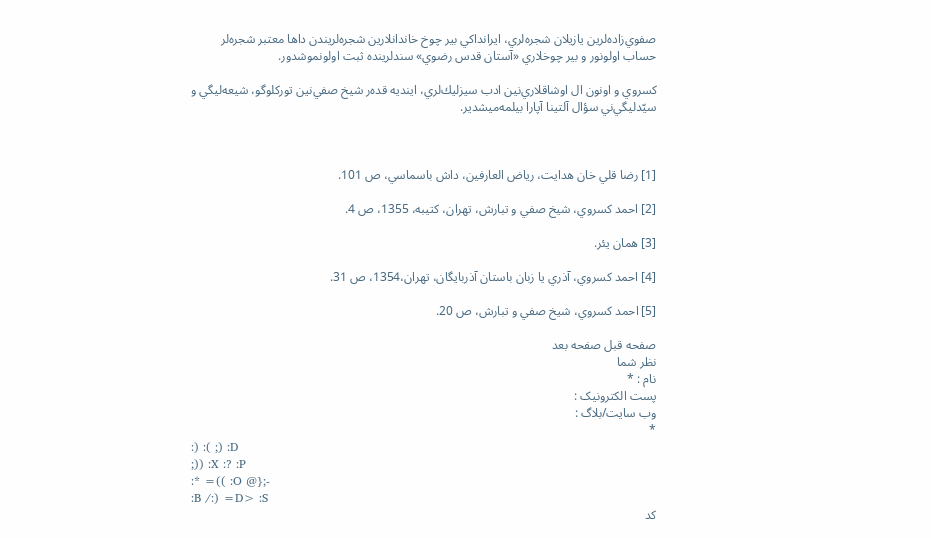صفوي‌زاده‌لرين يازيلان شجره‌لري، ايرانداكي بير چوخ خاندانلارين شجره‌لريندن داها معتبر شجره‌لر حساب اولونور و بير چوخلاري «آستان قدس رضوي» سندلرينده ثبت اولونموشدور.

كسروي و اونون ال اوشاقلاري‌نين ادب سيزليك‌لري، اينديه قده‌ر شيخ صفي‌نين توركلوگو، شيعه‌ليگي و سيّد‌ليگي‌ني سؤال آلتينا آپارا بيلمه‌ميشدير.



[1] رضا قلي خان هدايت، رياض العارفين، داش باسماسي، ص 101.

[2] احمد كسروي، شيخ صفي و تبارش، تهران، كتيبه، 1355، ص 4.

[3] همان يئر.

[4] احمد كسروي، آذري يا زبان باستان آذربايگان، تهران،‌1354، ص 31.

[5] احمد كسروي، شيخ صفي و تبارش، ص 20.

صفحه قبل صفحه بعد
نظر شما
نام : *
پست الکترونیک :
وب سایت/بلاگ :
*
:) :( ;) :D
;)) :X :? :P
:* =(( :O @};-
:B /:) =D> :S
کد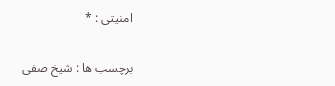امنیتی : *

برچسب ها : شیخ صفی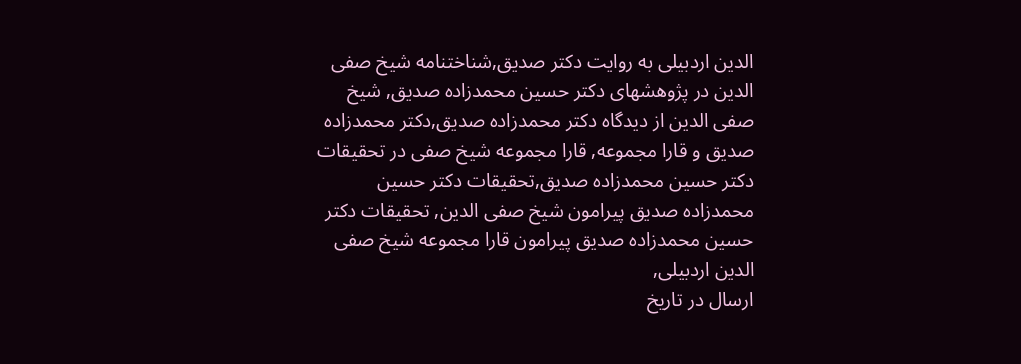الدین اردبیلی به روایت دکتر صدیق,شناختنامه شیخ صفی الدین در پژوهشهای دکتر حسین محمدزاده صدیق, شیخ صفی الدین از دیدگاه دکتر محمدزاده صدیق,دکتر محمدزاده صدیق و قارا مجموعه, قارا مجموعه شیخ صفی در تحقیقات دکتر حسین محمدزاده صدیق,تحقیقات دکتر حسین محمدزاده صدیق پیرامون شیخ صفی الدین, تحقیقات دکتر حسین محمدزاده صدیق پیرامون قارا مجموعه شیخ صفی الدین اردبیلی,
ارسال در تاريخ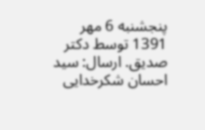پنجشنبه 6 مهر 1391 توسط دکتر صدیق. ارسال: سید احسان شکرخدایی